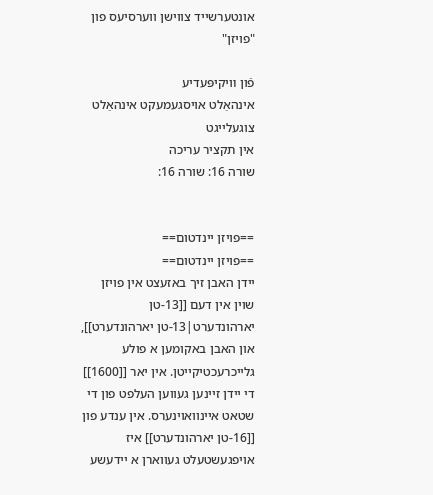אונטערשייד צווישן ווערסיעס פון "פויזן"

פֿון װיקיפּעדיע
אינהאַלט אויסגעמעקט אינהאַלט צוגעלייגט
אין תקציר עריכה
שורה 16: שורה 16:


==פויזן יינדטום==
==פויזן יינדטום==
יידן האבן זיך באזעצט אין פויזן שוין אין דעם [[13-טן יארהונדערט|13-טן יארהונדערט]], און האבן באקומען א פולע גלייכרעכטיקייטן. אין יאר [[1600]] די יידן זיינען געווען העלפט פון די שטאט איינוואוינערס. אין ענדע פון [[16-טן יארהונדערט]] איז אויפגעשטעלט געווארן א יידעשע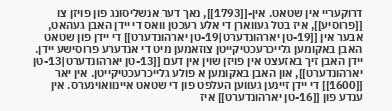דרוקעריי אין שטאט. אין-[[1793]], נאך דער אנשליסונג פון פויזן צו [[פרוסיע]], איז בטל געווארן די אלע רעכטן וואס די יידן האבן געהאט, אבער אין [[19-טן יארהונדערט|19-טן יארהונדערט]] די יידן פון שטאט האבן באקומען גלייכרעכטיקייטן צוזאמען מיט די אנדערע פרוסישע יידן.
יידן האבן זיך באזעצט אין פויזן שוין אין דעם [[13-טן יארהונדערט|13-טן יארהונדערט]], און האבן באקומען א פולע גלייכרעכטיקייטן. אין יאר [[1600]] די יידן זיינען געווען העלפט פון די שטאט איינוואוינערס. אין ענדע פון [[16-טן יארהונדערט]] איז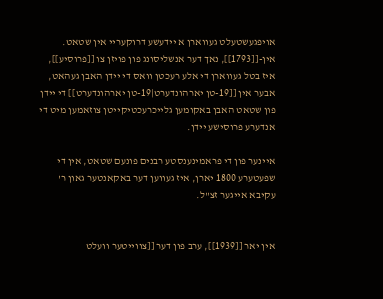אויפגעשטעלט געווארן א יידעשע דרוקעריי אין שטאט. אין-[[1793]], נאך דער אנשליסונג פון פויזן צו [[פרוסיע]], איז בטל געווארן די אלע רעכטן וואס די יידן האבן געהאט, אבער אין [[19-טן יארהונדערט|19-טן יארהונדערט]] די יידן פון שטאט האבן באקומען גלייכרעכטיקייטן צוזאמען מיט די אנדערע פרוסישע יידן.

איינער פון די פראמינענסטע רבנים פונעם שטאט, אין די שפעטערע 1800 יארן, איז געווען דער באקאנטער גאון ר' עקיבא אייגער זצ"ל.


אין יאר [[1939]], ערב פון דער [[צווייטער וועלט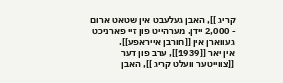קריג ]], האבן געלעבט אין שטאט ארום - 2,000 יידן. מערהייט פון זיי פארניכט געווארן אין [[חורבן אייראפע]].
אין יאר [[1939]], ערב פון דער [[צווייטער וועלט קריג ]], האבן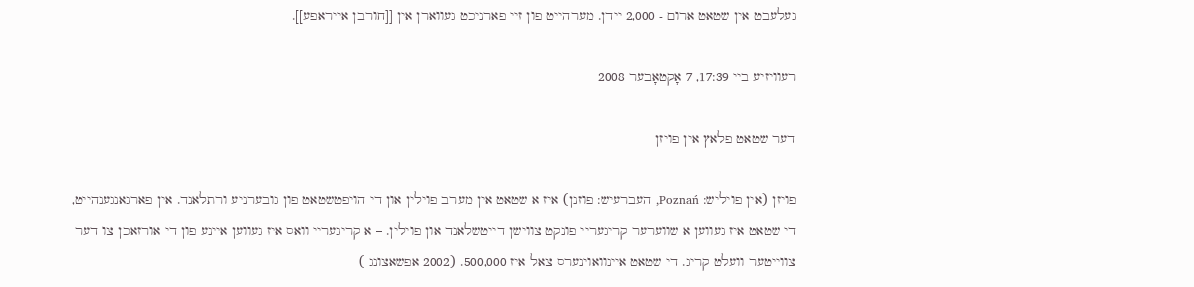געלעבט אין שטאט ארום - 2,000 יידן. מערהייט פון זיי פארניכט געווארן אין [[חורבן אייראפע]].

רעוויזיע ביי 17:39, 7 אָקטאָבער 2008

דער שטאט פלאץ אין פויזן

פויזן (אין פויליש: Poznań, העברעיש: פוזנן) איז א שטאט אין מערב פוילין און די הויפטשטאט פון גובערניע ורתלאנד. אין פארגאנגענהייט, די שטאט איז געווען א שווערער קריגעריי פונקט צווישן דייטשלאנד און פוילין. – א קריגעריי וואס איז געווען איינע פון די אורזאכן צו דער צווייטער וועלט קריג. די שטאט איינוואוינערס צאל איז 500,000. (2002 אפשאצונג )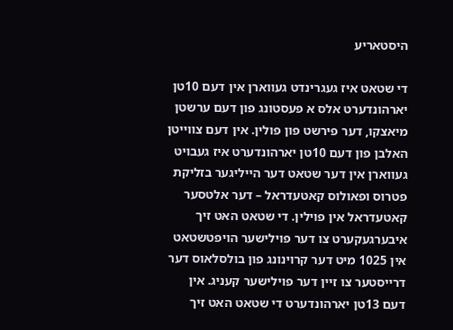היסטאריע

די שטאט איז געגרינדט געווארן אין דעם 10טן יארהונדערט אלס א פעסטונג פון דעם ערשטן מיאצקו, דער פירשט פון פולין. אין דעם צווייטן האלבן פון דעם 10טן יארהונדערט איז געבויט געווארן אין דער שטאט דער הייליגער בזליקת פטרוס ופאולוס קאטעדראל – דער אלטסער קאטעדראל אין פוילין. די שטאט האט זיך איבערגעקערט צו דער פוילישער הויפטשטאט אין 1025 מיט דער קרוינונג פון בולסלאוס דער דרייסטער צו זיין דער פוילישער קעניג. אין דעם 13טן יארהונדערט די שטאט האט זיך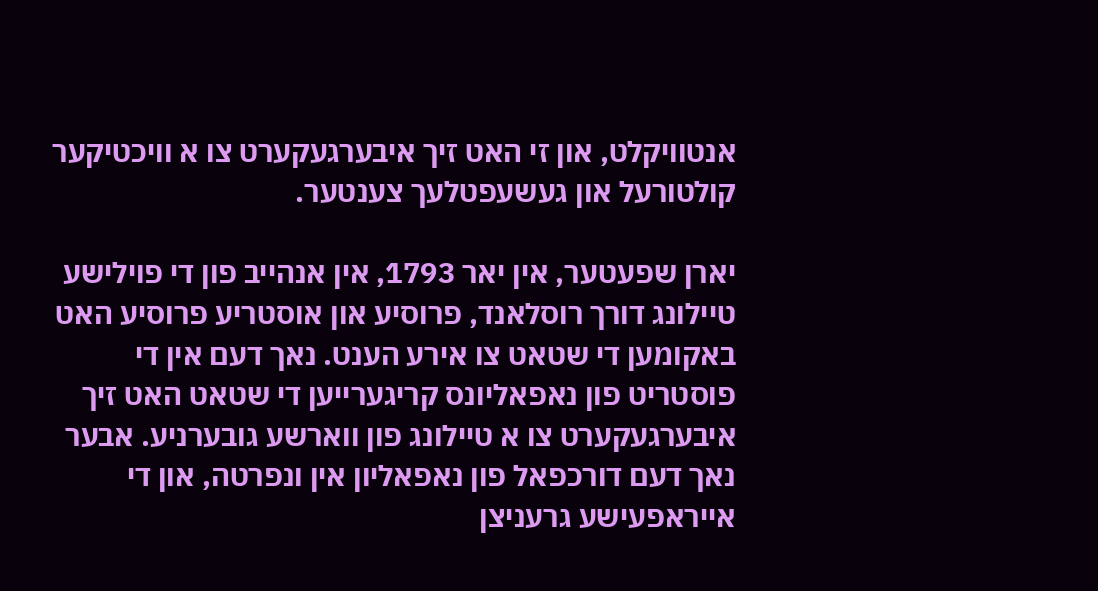אנטוויקלט, און זי האט זיך איבערגעקערט צו א וויכטיקער קולטורעל און געשעפטלעך צענטער.

יארן שפעטער, אין יאר 1793, אין אנהייב פון די פוילישע טיילונג דורך רוסלאנד, פרוסיע און אוסטריע פרוסיע האט באקומען די שטאט צו אירע הענט. נאך דעם אין די פוסטריט פון נאפאליונס קריגערייען די שטאט האט זיך איבערגעקערט צו א טיילונג פון ווארשע גובערניע. אבער נאך דעם דורכפאל פון נאפאליון אין ונפרטה, און די אייראפעישע גרעניצן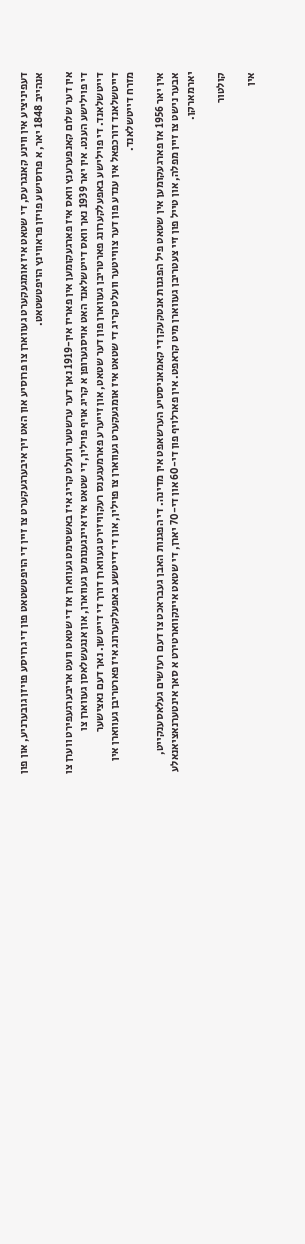דעפיניציע אין ווינע קאנגרעס, די שטאט איז אומגעקערט געווארן צו פרוסיע און האט זיך איבערגעקערט צו זיין די הויפטשטאט פון די גרויסע פויזן גובערניע, און פון אנהייב 1848 יאר, א פרוסישע פויזן פראווינץ הויפטשטאט.

אין דער שלום קאנפערענץ וואס איז פארגעקומען אין פאריז אין-1919 נאך דער ערשטער וועלט קריג איז באשטימט געווארן אז די שטאט וועט אריבערגעפירט ווערן צו די פוילישע הענט. אין יאר 1939 נאך וואס דייטשלאנד האט אויסגערופן א קריג אויף פוילין, די שטאט איז איינגענומען געווארן, און אנגעשלאסן געווארן צו דייטשלאנד. די פוילישע באפעלקערונג פארטריבן געווארן פון דער שטאט, און זייערע פארמעגענס רעקוויזירט געווארן דורך די דייטשן. נאך דעם נאצישער דייטשלאנד דורכפאל אין ענדע פון דער צווייטער וועלט קריג די שטאט איז אומגעקערט געווארן צו פוילין, און די דייטשע באפעלקערונג איז פארטריבן געווארן אין מזרח דייטשלאנד.

אין יאר 1956 אז פארגעקומען אין שטאט פיל הפגנות אנטקעקן די קאמאניסטיע הערשאפט אין מדינה. די הפגנות האבן געבראכט צו דעם רעזשים געלאסענקייט, אבער נישט צו זיין מפלה, און טייל פון זיי צעטריבן געווארן מיט קראפט. אין פארלויף פון די-60 און די-70 יארן, די שטאט איינקווארטירט א סאך אינטערנאציאנאלע יארמארקן.

קולטור

אין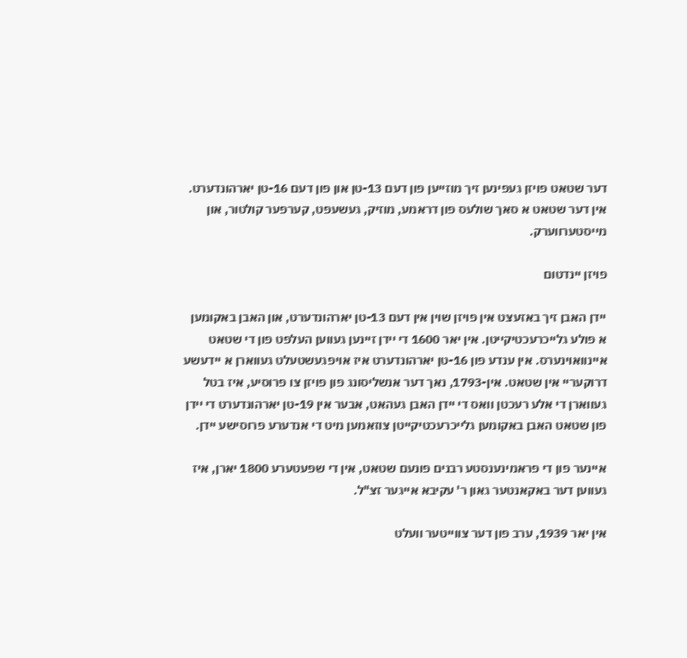דער שטאט פויזן געפינען זיך מוזייען פון דעם 13-טן און פון דעם 16-טן יארהונדערט. אין דער שטאט א סאך שולעס פון דראמע, מוזיק, געשעפט, קערפער קולטור, און מייסטערווערק.

פויזן יינדטום

יידן האבן זיך באזעצט אין פויזן שוין אין דעם 13-טן יארהונדערט, און האבן באקומען א פולע גלייכרעכטיקייטן. אין יאר 1600 די יידן זיינען געווען העלפט פון די שטאט איינוואוינערס. אין ענדע פון 16-טן יארהונדערט איז אויפגעשטעלט געווארן א יידעשע דרוקעריי אין שטאט. אין-1793, נאך דער אנשליסונג פון פויזן צו פרוסיע, איז בטל געווארן די אלע רעכטן וואס די יידן האבן געהאט, אבער אין 19-טן יארהונדערט די יידן פון שטאט האבן באקומען גלייכרעכטיקייטן צוזאמען מיט די אנדערע פרוסישע יידן.

איינער פון די פראמינענסטע רבנים פונעם שטאט, אין די שפעטערע 1800 יארן, איז געווען דער באקאנטער גאון ר' עקיבא אייגער זצ"ל.

אין יאר 1939, ערב פון דער צווייטער וועלט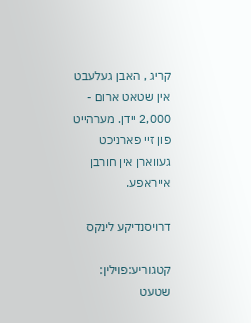קריג , האבן געלעבט אין שטאט ארום - 2,000 יידן. מערהייט פון זיי פארניכט געווארן אין חורבן אייראפע.

דרויסנדיקע לינקס

קטגוריע:פוילין: שטעט